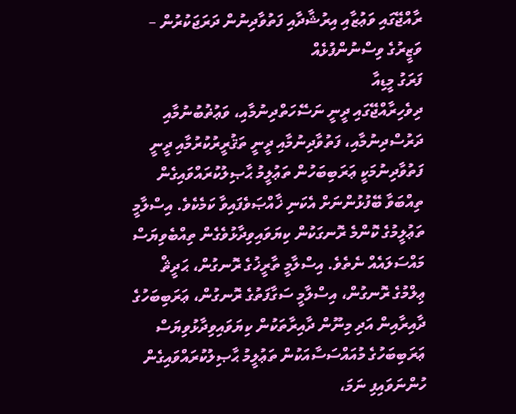ރާއްޖޭގައި ވަޢުޒާއި އިރުޝާދާއި ފަތުވާދިނުން ދަރަޖަކުރުން – ވަޒީރުގެ ވިސްނުންފުޅެއް
ފަރަގު މީޑިއާ
ދިވެހިރާއްޖޭގައި ދީނީ ނަސޭހަތްދިނުމާއި، ވަޢުޡުބުނުމާއި ދަރުސްދިނުމާއި، ފަތުވާދިނުމާއި ދީނީ ތަޤުރީރުކުރުމާއި ދީނީ ފަތުވާދިނުމަކީ ޢަރަބިބަހުން ތަޢުލީމު ޙާޞިލުކުރައްވައިގެން ތިއްބަވާ ބޭފުޅުންނަށް އެކަނި ޚާއްޞަވެފައިވާ ކަމެކެވެ. އިސްލާމީ ތަޢުލީމުގެ ކޮންމެ ރޮނގަކުން ކިޔަވައިވިދާޅުވެގެން ތިއްބެވިޔަސް މައްސަލައެއް ނެތެވެ. އިސްލާމީ ތާރީޚުގެ ރޮނގުން، ޙަދީޘް ޢިލްމުގެ ރޮނގުން، އިސްލާމީ ސަގާފަތުގެ ރޮނގުން، ޢަރަބިބަހުގެ ދާއިރާއިން އަދި މިނޫން ދާއިރާތަކުން ކިޔަވައިވިދާޅުވިޔަސް ޢަރަބިބަހުގެ މުއައްސަސާއަކުން ތަޢުލީމު ޙާޞިލުކުރައްވައިގެން ހުންނަވައިފި ނަމަ،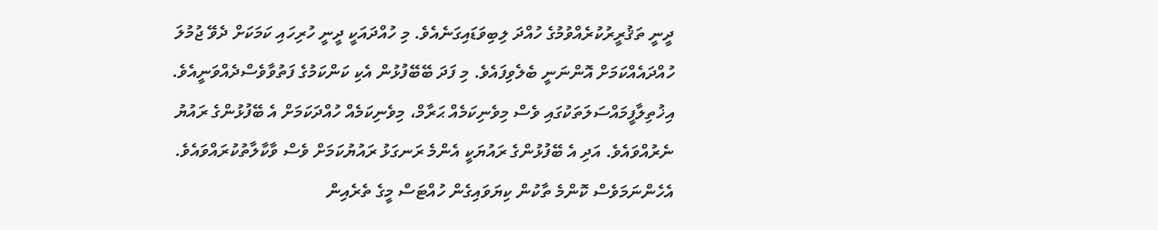ދީނީ ތަޤުރީރުކުރެއްވުމުގެ ހުއްދަ ލިބިވަޑައިގަނެއެވެ. މި ހުއްދައަކީ ދީނީ ހުރިހައި ކަމަކަށް ދެވޭ ޖުމުލަ ހުއްދައެއްކަމަށް އޮންނަނީ ބެލެވިފައެވެ. މި ފަދަ ބޭބޭފުޅުން އެކި ކަންކަމުގެ ފަތުވާވެސްދެއްވަނީއެވެ. އިޚުތިލާފީމައްސަލަތަކުގައި ވެސް މިވެނިކަމެއް ޙަރާމް، މިވެނިކަމެއް ހުއްދަކަމަށް އެ ބޭފުޅުންގެ ރައުޔު ނެރުއްވައެވެ. އަދި އެ ބޭފުޅުންގެ ރައުޔަކީ އެންމެ ރަނގަޅު ރައުޔުކަމަށް ވެސް ވާކާލާތުކުރައްވައެވެ.
އެހެންނަމަވެސް ކޮންމެ ތާކުން ކިޔަވައިގެން ހުއްޓަސް މީގެ ތެރެއިން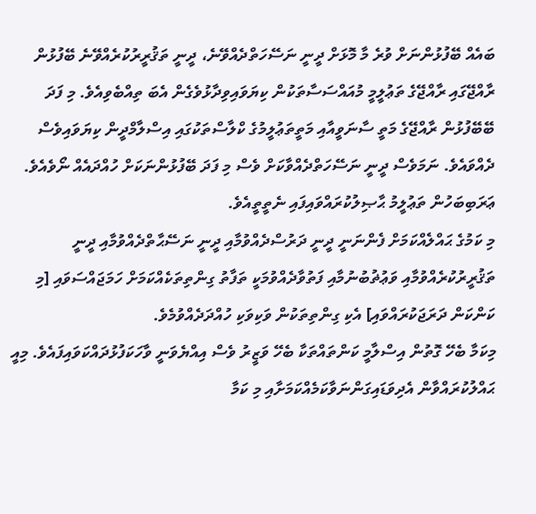ބައެއް ބޭފުޅުންނަށް ވުރެ މާ މޮޅަށް ދީނީ ނަސޭހަތްދެއްވޭނެ، ދީނީ ތަޤުރީރުކުރެއްވޭނެ ބޭފުޅުން ރާއްޖޭގައި ރާއްޖޭގެ ތަޢުލީމީ މުއައްސަސާތަކުން ކިޔަވައިވިދާޅުވެގެން އެބަ ތިއްބެވިއެވެ. މި ފަދަ ބޭބޭފުޅުން ރާއްޖޭގެ މަތީ ސާނަވީއާއި މަތީތަޢުލީމުގެ ކްލާސްތަކުގައި އިސްލާމްދީން ކިޔަވައިވެސް ދެއްވައެވެ. ނަމަވެސް ދީނީ ނަސޭހަތްދެއްވާކަށް ވެސް މި ފަދަ ބޭފުޅުންނަކަށް ހުއްދައެއް ނޯވެއެވެ. ޢަރަބިބަހުން ތަޢުލީމު ޙާޞިލުކުރައްވައިފައި ނެތީތީއެވެ.
މި ކަމުގެ ޙައްލެއްކަމަށް ފެންނަނީ ދީނީ ދަރުސްދެއްވުމާއި ދީނީ ނަސޭޙާތްދެއްވުމާއި ދީނީ ތަޤުރީރުކުރެއްވުމާއި ވަޢުޡުބުނުމާއި ފަތުވާދެއްވުމަކީ ތަފާތު ގިންތިތަކެއްކަމަށް ހަމަޖައްސަވައި [މި ކަންކަން ދަރަޖަކުރައްވައި] އެކި ގިންތިތަކުން ވަކިވަކި ހުއްދަދެއްވުމެވެ.
މިކަމާ ބެހޭ ގޮތުން އިސްލާމީ ކަންތައްތަކާ ބެހޭ ވަޒީރު ވެސް އިއްޔެވަނީ ވާހަކަފުޅުދައްކަވައިފައެވެ. މިއީ ޙައްލުކުރައްވާން އެދިވަޑައިގަންނަވާކަމެއްކަމަށާއި މި ކަމާ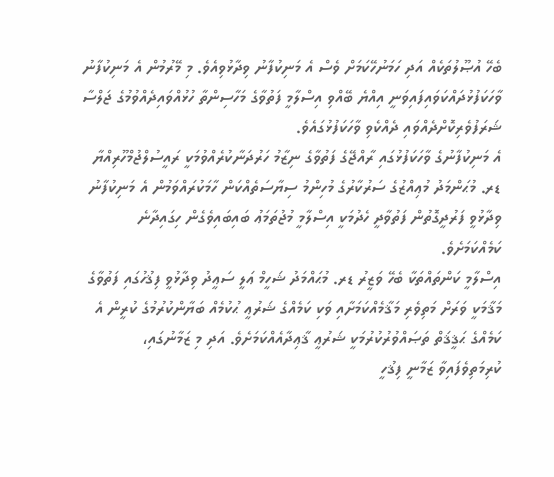ބެހޭ އުޞޫލުތަކެއް އަދި ހަމަނުހޭކަމަށް ވެސް އެ މަނިކުފާނު ވިދާޅުވިއެވެ. މި މޭރުމުން އެ މަނިކުފާނު ވާހަކަފުޅުދައްކަވައިފައިވަނީ އިއްޔެ ބޭއްވި އިސްލާމީ ފަތުވާގެ މަހާސިންތާ ހުޅުއްވައިދެއްވުމުގެ ޖަލްސާ ޝަރަފުވެރިކޮށްދެއްވައި ދެއްކެވި ވާހަކަފުޅުގައެވެ.
އެ މަނިކުފާނުގެ ވާހަކަފުޅުގައި ރާއްޖޭގެ ފަތުވާގެ ނިޒާމު ހަރުދަނާކުރެއްވުމަކީ ރައީސުލްޖުމްހޫރިއްޔާ ޑރ. މުޙަންމަދު މުޢިއްޒުގެ ސަރުކާރުގެ މުހިންމު ސިޔާސަތެއްކަން ހާމަކުރައްވަމުން އެ މަނިކުފާނު ވިދާޅުވީ ފަރުދީގޮތުން ފަތުވާދީ ހެދުމަކީ އިސްލާމީ މުޖުތަމަޢު ބައިބައިވެގެން ހިގައިދާނެ ކަމެއްކަމަށެވެ.
އިސްލާމީ ކަންތައްތަކާ ބެހޭ ވަޒީރު ޑރ. މުޙައްމަދު ޝަހީމް ޢަލީ ސަޢީދު ވިދާޅުވީ ފިޤުހުގައި ފަތުވާގެ މަޤާމަކީ ވަރަށް މަތިވެރި މަޤާމެއްކަމަށާއި ވަކި ކަމެއްގެ ޝަރުޢީ ޙުކުމެއް ބަޔާންކުރުމުގެ ކުރީން އެ ކަމެއްގެ ޙަޤީޤަތް ތަޞައްވުރުކުރުމަކީ ޝަރުޢީ ޤާޢިދާއެއްކަމަށެވެ. އަދި މި ޒަމާނުގައި، ކުރިމަތިވެފައިވާ ޒަމާނީ ފިޤުހީ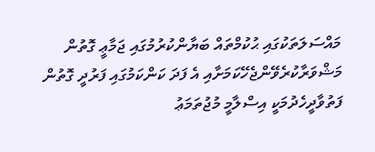މައްސަލަތަކުގައި ޙުކުމްތައް ބަޔާންކުރުމުގައި ޖަމާޢީ ގޮތުން މަޝްވަރާކުރެވޭންޖެހޭކަމަށާއި އެ ފަދަ ކަންކަމުގައި ފަރުދީ ގޮތުން ފަތުވާދީހެދުމަކީ އިސްލާމީ މުޖުތަމަޢު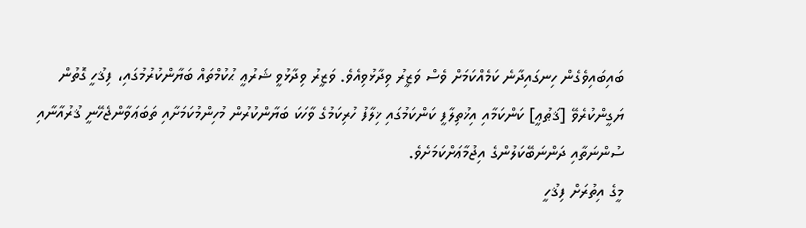ބައިބައިވެގެން ހިނގައިދާނެ ކަމެއްކަމަށް ވެސް ވަޒީރު ވިދާޅުވިއެވެ. ވަޒީރު ވިދާޅުވީ ޝަރުޢީ ޙުކުމްތައް ބަޔާންކުރުމުގައި، ފިޤުހީ ގޮތުން ޔަގީންކުރެވޭ [ޤަޠުޢީ] ކަންކަމާއި އިޚުތިލާފީ ކަންކަމުގައި ޚިލާފު ހުރިކަމުގެ ވާހަކަ ބަޔާންކުރުން މުހިންމުކަމަށާއި ތަބަޢަވާންޖެހޭނީ ޤުރުއާނާއި ސުންނަތާއި ދަންނަބޭކަލުންގެ އިޖުމާޢަށްކަމަށެވެ.
މީގެ އިތުރަށް ފިޤުހީ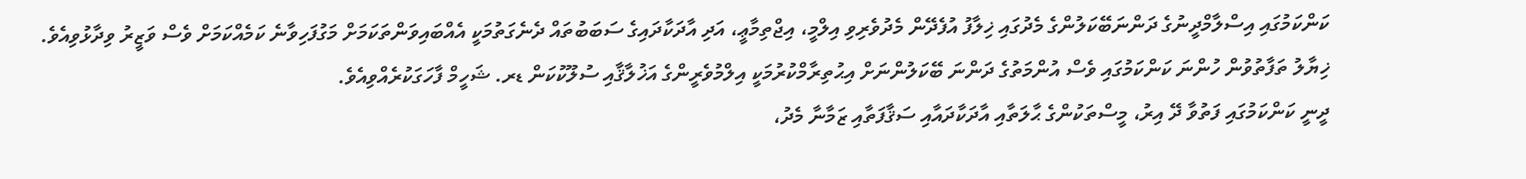ކަންކަމުގައި އިސްލާމްދީނުގެ ދަންނަބޭކަލުންގެ މެދުގައި ޚިލާފު އުފެދޭން މެދުވެރިވި އިލްމީ، އިޖްތިމާޢީ، އަދި އާދަކާދައިގެ ސަބަބުތައް ދެނެގަތުމަކީ އެއްބައިވަންތަކަމަށް މަގުފަހިވާނެ ކަމެއްކަމަށް ވެސް ވަޒީރު ވިދާޅުވިއެވެ. ޚިޔާލު ތަފާތުވުން ހުންނަ ކަންކަމުގައި ވެސް އުންމަތުގެ ދަންނަ ބޭކަލުންނަށް އިޙުތިރާމްކުރުމަކީ އިލްމުވެރީންގެ އަޚުލާޤާއި ސުލޫކުކަން ޑރ. ޝަހީމް ފާހަގަކުރެއްވިއެވެ.
ދީނީ ކަންކަމުގައި ފަތުވާ ދޭ އިރު، މީސްތަކުންގެ ޙާލަތާއި އާދަކާދައާއި ސަޤާފަތާއި ޒަމާނާ މެދު،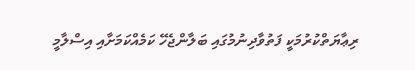ރިޢާޔަތްކުރުމަކީ ފަތުވާދިނުމުގައި ބަލާންޖެހޭ ކަމެއްކަމަށާއި އިސްލާމީ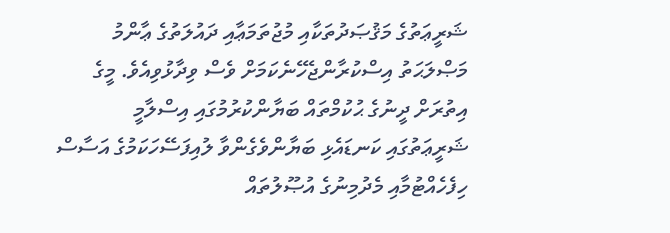ޝަރީޢަތުގެ މަޤުޞަދުތަކާއި މުޖުތަމަޢާއި ދައުލަތުގެ ޢާންމު މަޞްލަޙަތު އިސްކުރާންޖެހޭނެކަމަށް ވެސް ވިދާޅުވިއެވެ. މީގެ އިތުރަށް ދީނުގެ ޙުކުމްތައް ބަޔާންކުރުމުގައި އިސްލާމީ ޝަރީޢަތުގައި ކަނޑައެޅި ބަޔާންވެގެންވާ ލުއިފަސޭހަކަމުގެ އަސާސް ހިފެހެއްޓުމާއި މެދުމިނުގެ އުޞޫލުތައް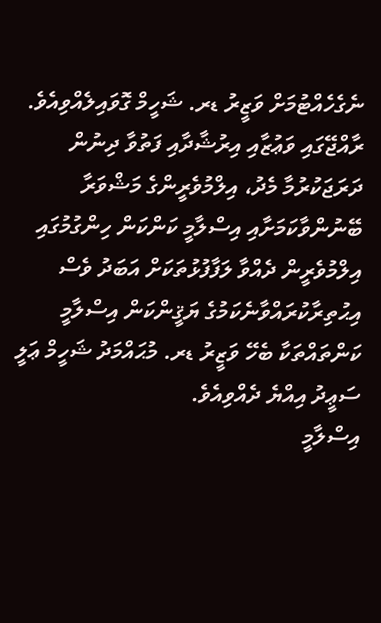ނެގެހެއްޓުމަށް ވަޒީރު ޑރ. ޝަހީމް ގޮވައިލެއްވިއެވެ.
ރާއްޖޭގައި ވަޢުޒާއި އިރުޝާދާއި ފަތުވާ ދިނުން ދަރަޖަކުރުމާ މެދު، އިލްމުވެރީންގެ މަޝްވަރާ ބޭނުންވާކަމަށާއި އިސްލާމީ ކަންކަން ހިންގުމުގައި އިލްމުވެރީން ދެއްވާ ލަފާފުޅުތަކަށް އަބަދު ވެސް އިޙުތިރާކުރައްވާނެކަމުގެ ޔަޤީންކަން އިސްލާމީ ކަންތައްތަކާ ބެހޭ ވަޒީރު ޑރ. މުޙައްމަދު ޝަހީމް ޢަލީ ސަޢީދު އިއްޔެ ދެއްވިއެވެ.
އިސްލާމީ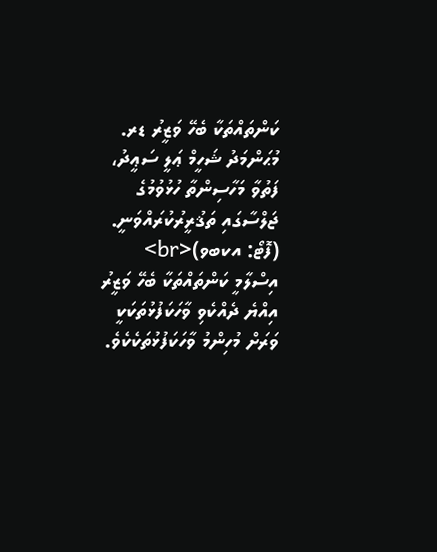ކަންތައްތަކާ ބެހޭ ވަޒީރު ޑރ. މުޙަންމަދު ޝަހީމް ޢަލީ ސަޢީދު، ފަތުވާ މަހާސިންތާ ހުޅުވުމުގެ ޖަލްސާގައި ތަޤުރީރުކުރައްވަނީ. (ފޮޓޯ: އކބވ)<br>
އިސްލާމީ ކަންތައްތަކާ ބެހޭ ވަޒީރު އިއްޔެ ދެއްކެވި ވާހަކަފުޅުތަކަކީ ވަރަށް މުހިންމު ވާހަކަފުޅުތަކެކެވެ.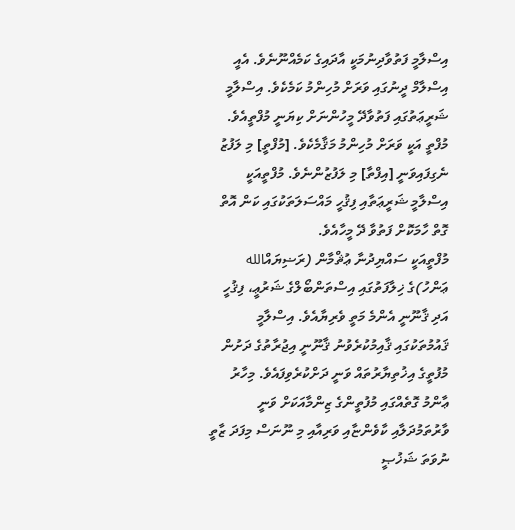އިސްލާމީ ފަތުވާދިނުމަކީ އާދައިގެ ކަމެއްނޫނެވެ. އެއީ އިސްލާމް ދީނުގައި ވަރަށް މުހިންމު ކަމެކެވެ. އިސްލާމީ ޝަރީޢަތުގައި ފަތުވާދޭ މީހުންނަށް ކިޔަނީ މުފްތީއެވެ. މުފްތީ އަކީ ވަރަށް މުހިންމު މަޤާމެކެވެ. [މުފްތީ] މި ލަފުޒު ނެގިފައިވަނީ [އިފްތާ] މި ލަފުޒުންނެވެ. މުފްތީއަކީ އިސްލާމީ ޝަރީޢަތާއި ފިޤުހީ މައްސަލަތަކުގައި ކަން އޮތް ގޮތް ހާމަކޮށް ފަތުވާ ދޭ މީހާއެވެ.
މުފްތީއަކީ ސައްޔިދުނާ ޢުޘްމާން (ރަޟިޔައްالله ޢަންހު)ގެ ޚިލާފަތުގައި އިސްތަންބޯލްގެ ޝަރުޢީ، ފިޤުހީ އަދި ޤާނޫނީ އެންމެ މަތީ ވެރިޔާއެވެ. އިސްލާމީ ޤައުމުތަކުގައި ޤާއިމުކުރެވުނު ޤާނޫނީ އިޖުރާތުގެ ދަށުން މުފުތީގެ އިޚުތިޔާރުތައް ވަނީ ދަށްކުރެވިފައެވެ. މިހާރު ޢާންމު ގޮތެއްގައި މުފުތީންގެ ޒިންމާއަކަށް ވަނީ ވާރުތަމުދަލާއި ކާވެންޏާއި ވަރިއާއި މި ނޫނަސް މިފަދަ ޒާތީ ނުވަތަ ޝަޚުޞީ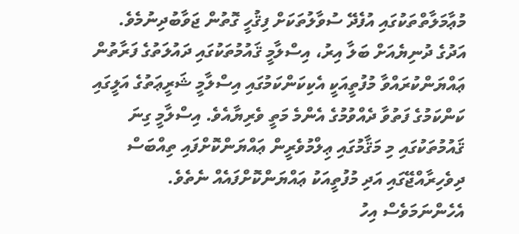މުޢާމަލާތްތަކުގައި އުފެދޭ ސުވާލުތަކަށް ފިޤުހީ ގޮތުން ޖަވާބުދިނުމެވެ.
އަދުގެ ދުނިޔެއަށް ބަލާ އިރު، އިސްލާމީ ޤައުމުތަކުގައި ދައުލަތުގެ ފަރާތުން ޢައްޔަންކުރައްވާ މުފުތީއަކީ އެކިކަންކަމުގައި އިސްލާމީ ޝަރީޢަތުގެ އަލީގައި ކަންކަމުގެ ފަތުވާ ދެއްވުމުގެ އެންމެ މަތީ ވެރިޔާއެވެ. އިސްލާމީ ގިނަ ޤައުމުތަކުގައި މި މަޤާމުގައި ޢިލްމުވެރީން ޢައްޔަންކޮށްފައި ތިއްބަސް ދިވެހިރާއްޖޭގައި އަދި މުފުތީއަކު ޢައްޔަންކޮށްފައެއް ނެތެވެ. އެހެންނަމަވެސް އިހު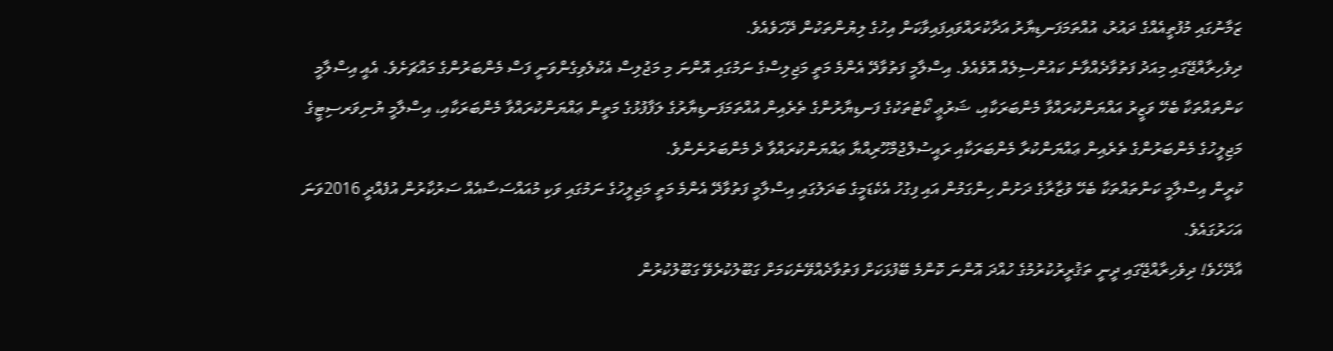ޒަމާނުގައި މުފުތީއެއްގެ ދައުރު، އުއްތަމަފަނޑިޔާރު އަދާކުރައްވައިފައިވާކަން އިހުގެ ލިޔުންތަކުން ދޭހަވެއެވެ.
ދިވެހިރާއްޖޭގައި މިއަދު ފަތުވާދެއްވާނެ ކައުންސިލެއް އޮވެއެވެ. އިސްލާމީ ފަތުވާދޭ އެންމެ މަތީ މަޖިލިސްގެ ނަމުގައި އޮންނަ މި މަޖުލިސް އެކުލެވިގެންވަނީ ފަސް މެންބަރުންގެ މައްޗަށެވެ. އެއީ އިސްލާމީ ކަންތައްތަކާ ބެހޭ ވަޒީރު އައްޔަންކުރައްވާ މެންބަރަކާއި، ޝަރުޢީ ކޯޓުތަކުގެ ފަނޑިޔާރުންގެ ތެރެއިން އުއްތަމަފަނޑިޔާރުގެ ލަފާފުޅުގެ މަތީން ޢައްޔަންކުރައްވާ މެންބަރަކާއި، އިސްލާމީ ޔުނިވަރސިޓީގެ މަޖިލީހުގެ މެންބަރުންގެ ތެރެއިން ޢައްޔަންކުރާ މެންބަރަކާއި ރައީސުލްޖުމްހޫރިއްޔާ ޢައްޔަންކުރައްވާ ދެ މެންބަރުނެންވެ.
ކުރީން އިސްލާމީ ކަންތައްތަކާ ބެހޭ ވުޒާރާގެ ދަށުން ހިންގަމުން އައި ފިގުހު އެކެޑަމީގެ ބަދަލުގައި އިސްލާމީ ފަތުވާދޭ އެންމެ މަތީ މަޖިލީހުގެ ނަމުގައި ވަކި މުއައްސަސާއެއް ސަރުކާރުން އުފެއްދީ 2016ވަނަ އަހަރުގައެވެ.
އާދޭހެވެ! ދިވެހިރާއްޖޭގައި ދީނީ ތަޤުރީރުކުރުމުގެ ހުއްދަ އޮންނަ ކޮންމެ ބޭފުޅަކަށް ފަތުވާދެއްވޭނެކަމަށް ގަބޫލުކުރެވޭ ގަބޫލުކުރުން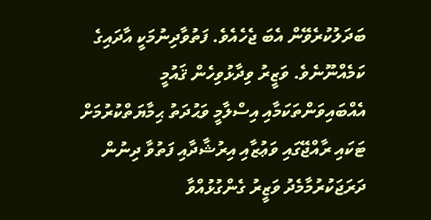ބަދަލުކުރެވޭން އެބަ ޖެހެއެވެ. ފަތުވާދިނުމަކީ އާދައިގެ ކަމެއްނޫނެވެ. ވަޒީރު ވިދާޅުވިހެން ޤައުމީ އެއްބައިވަންތަކަމާއި އިސްލާމީ ވަޙުދަތު ޙިމާޔަތްކުރުމަށް ޓަކައި ރާއްޖޭގައި ވަޢުޒާއި އިރުޝާދާއި ފަތުވާ ދިނުން ދަރަޖަކުރުމާމެދު ވަޒީރު ގެންގުޅުއްވާ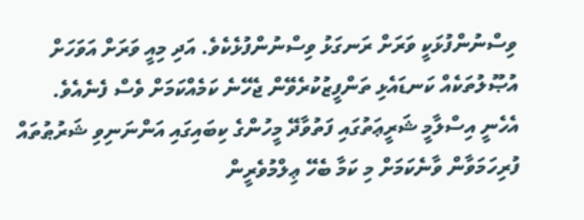ވިސްނުންފުޅަކީ ވަރަށް ރަނގަޅު ވިސްނުންފުޅެކެވެ. އަދި މިއީ ވަރަށް އަވަހަށް އުޞޫލުތަކެއް ކަނޑައެޅި ތަންފީޒުކުރެވޭން ޖެހޭނެ ކަމެއްކަމަށް ވެސް ފެނެއެވެ. އެހެނީ އިސްލާމީ ޝަރީޢަތުގައި ފަތުވާދޭ މީހުންގެ ކިބައިގައި އަންނަނިވި ޝަރުޠުތައް ފުރިހަމަވާން ވާނެކަމަށް މި ކަމާ ބެހޭ ޢިލްމުވެރީން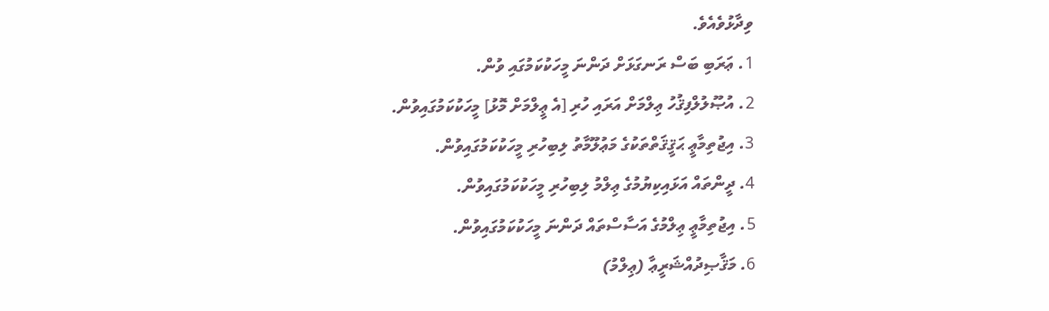ވިދާޅުވެއެވެ.
1. ޢަރަބި ބަސް ރަނގަޅަށް ދަންނަ މީހަކުކަމުގައި ވުން.
2. އުޞޫލުލްފިޤުހު ޢިލްމަށް އަރައި ހުރި [އެ ޢީލްމަށް މޮޅު] މީހަކުކަމުގައިވުން.
3. އިޖުތިމާޢީ ޙަޤީޤަތްތަކުގެ މަޢުލޫމާތު ލިބިހުރި މީހަކުކަމުގައިވުން.
4. ދީންތައް އަޅައިކިޔުމުގެ ޢިލްމު ލިބިހުރި މީހަކުކަމުގައިވުން.
5. އިޖުތިމާޢީ ޢިލްމުގެ އަސާސްތައް ދަންނަ މީހަކުކަމުގައިވުން.
6. މަޤާޞިދުއްޝަރީޢާ (ޢިލްމު)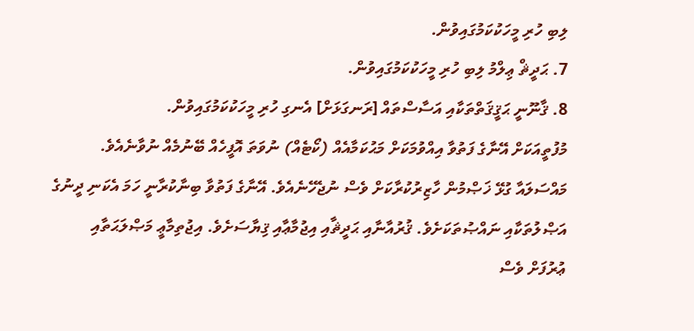ލިބި ހުރި މީހަކުކަމުގައިވުން.
7. ޙަދީޘް ޢިލްމު ލިބި ހުރި މީހަކުކަމުގައިވުން.
8. ޤާނޫނީ ޙަޤީޤަތްތަކާއި އަސާސްތައް [ރަނގަޅަށް] އެނގި ހުރި މީހަކުކަމުގައިވުން.
މުފުތީއަކަށް އޭނާގެ ފަތުވާ އިއްވުމަކަށް މަޙުކަމާއެއް (ކޯޓެއް) ނުވަތަ އޮފީހެއް ބޭނުމެއް ނުވާނެއެވެ. މައްސަލައާ ގުޅޭ ޚަޞްމުން ހާޒިރުކުރާކަށް ވެސް ނުޖެހޭނެއެވެ. އޭނާގެ ފަތުވާ ބިނާކުރާނީ ހަމަ އެކަނި ދީނުގެ އަޞްލުތަކާއި ނައްޞުތަކަށެވެ. ޤުރުއާނާއި ޙަދީޘާއި އިޖުމާޢާއި ޤިޔާސަށެވެ. އިޖުތިމާޢީ މަޞްލަޙަތާއި ޢުރުފަށް ވެސް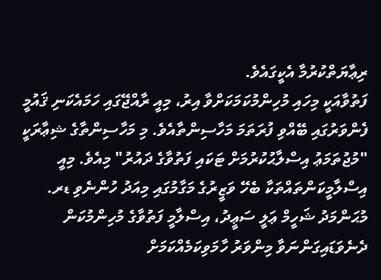ރިޢާޔަތްކުރުމާ އެކީގައެވެ.
ފަތުވާއަކީ މިހައި މުހިންމުކަމަކަށްވާ އިރު، މިއީ ރާއްޖޭގައި ހަމައެކަނި ޤައުމީ ފެންވަރުގައި ބޭއްވި ފުރަތަމަ މަހާސިންތާއެވެ. މި މަހާސިންތާގެ ޝިޢާރަކީ "މުޖުތަމަޢު އިސްލާޙުކުރުމަށް ޓަކައި ފަތުވާގެ ދައުރު" މިއެވެ. މިއީ އިސްލާމީކަންތައްތަކާ ބެހޭ ވަޒީރުގެ މަގާމުގައި މިއަދު ހުންނެވި ޑރ. މުޙަންމަދު ޝަހީމް ޢަލީ ސަޢީދު، އިސްލާމީ ފަތުވާގެ މުހިންމުކަން ދެނެވަޑައިގަންނަވާ މިންވަރު ހާމަވިކަމެއްކަމަށް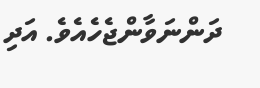ދަންނަވާންޖެހެއެވެ. އަދި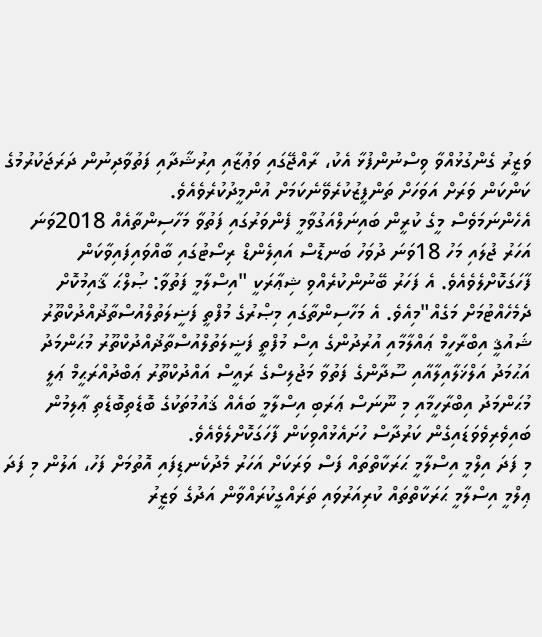ވަޒީރު ގެންގުޅުއްވާ ވިސްނުންފުޅާ އެކު، ރާއްޖޭގައި ވަޢުޒާއި އިރުޝާދާއި ފަތުވާދިނުން ދަރަޖަކުރުމުގެ ކަންކަން ވަރަށް އަވަހަށް ތަންފީޒުކުރެވޭނެކަމަށް އުންމީދުކުރެވެއެވެ.
އެހެންނަމަވެސް މީގެ ކުރީން ބައިނަލްއަގުވާމީ ފެންވަރުގައި ފަތުވާ މަހާސިންތާއެއް 2018ވަނަ އަހަރު ޖުލައި މަހު 18ވަނަ ދުވަހު ބަނޑޮސް އައިލެންޑް ރިސޯޓުގައި ބާއްވައިފައިވާކަން ފާހަގަކޮށްލެވެއެވެ. އެ ފަހަރު ބޭނުންކުރެއްވި ޝިޢާރަކީ "އިސްލާމީ ފަތުވާ: ޞުލްޙަ ޤާއިމުކޮށް ދެމެހެއްޓުމަށް މަގެއް"މިއެވެ. އެ މަހާސިންތާގައި މިޞްރުގެ މުފްތީ ފަޟީލަތުލްއުސްތާޛުއްދުކްތޫރު ޝައުޤީ އިބްރާހީމް ޢައްލާމާއި އުރުދުންގެ އިސް މުފްތީ ފަޟީލަތުލްއުސްތާޛުއްދުކްތޫރު މުޙަންމަދު އަޙުމަދު އަލްޚަލާއިލާއާއި ސޫދާންގެ ފަތުވާ މަޖުލިސްގެ ރައީސް އައްދުކްތޫރު ޢަބްދުއްރަޙީމް ޢަލީ މުޙަންމަދު އިބްރާހީމާއި މި ނޫނަސް ޢަރަބި އިސްލާމީ ބައެއް ޤައުމުތަކުގެ ބޮޑެތިބޮޑެތި ޢާލިމުން ބައިވެރިވެވަޑައިގެން ކަރުދާސް ހުށައެޅުއްވިކަން ފާހަގަކޮށްލެވެއެވެ.
މި ފަދަ އިލްމީ އިސްލާމީ ޙަރަކާތްތައް ފަސް ވަރަކަށް އަހަރު މެދުކެނޑިފައި އޮތުމަށް ފަހު، އަލުން މި ފަދަ ޢިލްމީ އިސްލާމީ ޙަރަކާތްތައް ކުރިއަރުވައި ތަރައްގީކުރައްވާން އަދުގެ ވަޒީރު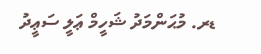ޑރ. މުޙަންމަދު ޝަހީމް ޢަލީ ސަޢީދު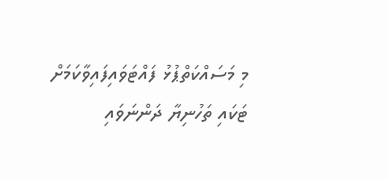މި މަސައްކަތްޕުޅު ފައްޓަވައިފައިވާކަމަށް ޓަކައި ތަހުނިޔާ ދަންނަވައި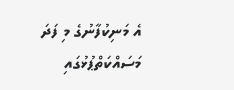އެ މަނިކުފާނުގެ މި ފަދަ މަސައްކަތްޕުޅުގައި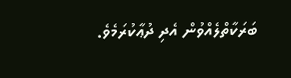ބަރަކާތްލެއްވުން އެދި ދުޢާކުރަމެވެ.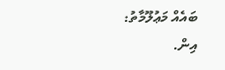ބައެއް މަޢުލޫމާތު:
އިން.